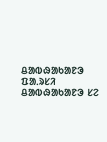ᱪᱟᱵᱷᱟᱠᱟᱱᱳ ᱯᱟᱹᱨᱥᱤ
ᱪᱟᱵᱷᱟᱠᱟᱱᱳ ᱥᱮ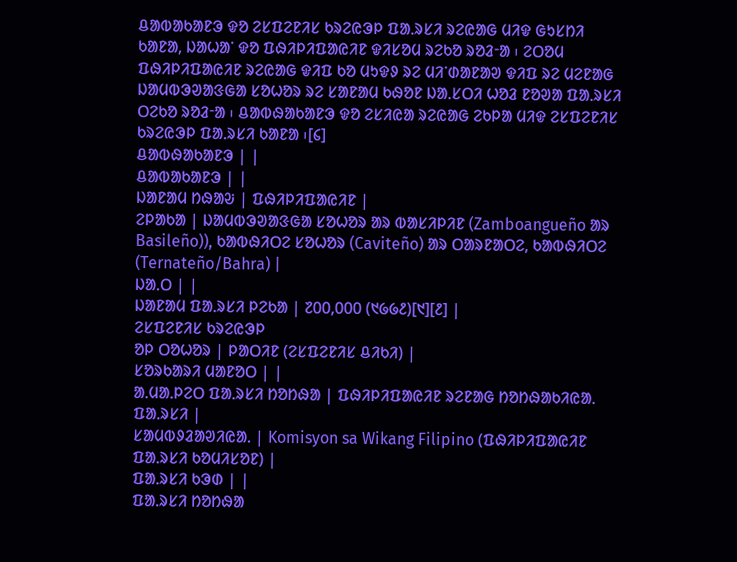ᱪᱟᱵᱟᱠᱟᱱᱳ ᱫᱚ ᱮᱥᱯᱮᱱᱤᱥ ᱠᱨᱮᱭᱳᱞ ᱯᱟᱹᱨᱥᱤ ᱨᱮᱭᱟᱜ ᱢᱤᱫ ᱜᱩᱥᱴᱤ ᱠᱟᱱᱟ, ᱡᱟᱦᱟᱸ ᱫᱚ ᱯᱷᱤᱞᱤᱯᱟᱭᱤᱱ ᱫᱤᱥᱚᱢ ᱨᱮᱠᱚ ᱨᱚᱲᱼᱟ ᱾ ᱮᱛᱚᱢ ᱯᱷᱤᱞᱤᱯᱟᱭᱤᱱ ᱨᱮᱭᱟᱜ ᱫᱤᱯ ᱠᱚ ᱢᱩᱫᱽ ᱨᱮ ᱢᱤᱸᱰᱟᱱᱟᱣ ᱫᱤᱯ ᱨᱮ ᱢᱮᱱᱟᱜ ᱡᱟᱢᱵᱳᱣᱟᱝᱜᱟ ᱥᱚᱦᱚᱨ ᱨᱮ ᱥᱟᱱᱟᱢ ᱠᱷᱚᱱ ᱡᱟᱹᱥᱛᱤ ᱦᱚᱲ ᱱᱚᱣᱟ ᱯᱟᱹᱨᱥᱤ ᱛᱮᱠᱚ ᱨᱚᱲᱼᱟ ᱾ ᱪᱟᱵᱷᱟᱠᱟᱱᱳ ᱫᱚ ᱮᱥᱤᱭᱟ ᱨᱮᱭᱟᱜ ᱮᱠᱞᱟ ᱢᱤᱫ ᱮᱥᱯᱮᱱᱤᱥ ᱠᱨᱮᱭᱳᱞ ᱯᱟᱹᱨᱥᱤ ᱠᱟᱱᱟ ᱾[᱔]
ᱪᱟᱵᱷᱟᱠᱟᱱᱳ | |
ᱪᱟᱵᱟᱠᱟᱱᱳ | |
ᱡᱟᱱᱟᱢ ᱴᱷᱟᱶ | ᱯᱷᱤᱞᱤᱯᱟᱭᱤᱱ |
ᱮᱞᱟᱠᱟ | ᱡᱟᱢᱵᱳᱣᱟᱝᱜᱟ ᱥᱚᱦᱚᱨ ᱟᱨ ᱵᱟᱥᱤᱞᱤᱱ (Zamboangueño ᱟᱨ Basileño)), ᱠᱟᱵᱷᱤᱛᱮ ᱥᱚᱦᱚᱨ (Caviteño) ᱟᱨ ᱛᱟᱨᱱᱟᱛᱮ, ᱠᱟᱵᱷᱤᱛᱮ (Ternateño/Bahra) |
ᱡᱟᱹᱛ | |
ᱡᱟᱱᱟᱢ ᱯᱟᱹᱨᱥᱤ ᱞᱮᱠᱟ | ᱗᱐᱐,᱐᱐᱐ (᱑᱙᱙᱒)[᱑][᱒] |
ᱮᱥᱯᱮᱱᱤᱥ ᱠᱨᱮᱭᱳᱞ
ᱚᱞ ᱛᱚᱦᱚᱨ | ᱞᱟᱛᱤᱱ (ᱮᱥᱯᱮᱱᱤᱥ ᱪᱤᱠᱤ) |
ᱥᱚᱨᱠᱟᱨᱤ ᱢᱟᱱᱚᱛ | |
ᱟᱹᱢᱟᱹᱞᱮᱛ ᱯᱟᱹᱨᱥᱤ ᱴᱚᱴᱷᱟ | ᱯᱷᱤᱞᱤᱯᱟᱭᱤᱱ ᱨᱮᱱᱟᱜ ᱴᱚᱴᱷᱟᱠᱤᱭᱟᱹ ᱯᱟᱹᱨᱥᱤ |
ᱥᱟᱢᱵᱽᱲᱟᱣᱤᱭᱟᱹ | Komisyon sa Wikang Filipino (ᱯᱷᱤᱞᱤᱯᱟᱭᱤᱱ ᱯᱟᱹᱨᱥᱤ ᱠᱚᱢᱤᱥᱚᱱ) |
ᱯᱟᱹᱨᱥᱤ ᱠᱳᱰ | |
ᱯᱟᱹᱨᱥᱤ ᱴᱚᱴᱷᱟ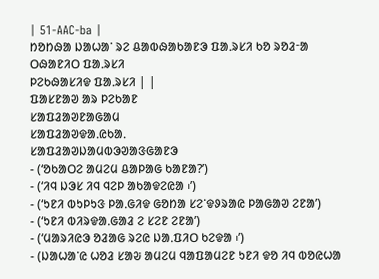| 51-AAC-ba |
ᱴᱚᱴᱷᱟ ᱡᱟᱦᱟᱸ ᱨᱮ ᱪᱟᱵᱷᱟᱠᱟᱱᱳ ᱯᱟᱹᱨᱥᱤ ᱠᱚ ᱨᱚᱲᱼᱟ
ᱛᱷᱟᱱᱤᱛ ᱯᱟᱹᱨᱥᱤ
ᱞᱮᱠᱷᱟᱥᱤᱫ ᱯᱟᱹᱨᱥᱤ | |
ᱯᱟᱥᱱᱟᱣ ᱟᱨ ᱞᱮᱠᱟᱱ
ᱥᱟᱯᱲᱟᱣᱱᱟᱜᱟᱢ
ᱥᱟᱯᱲᱟᱣᱫᱟᱹᱭᱠᱟᱹ
ᱥᱟᱯᱲᱟᱣᱡᱟᱢᱵᱳᱣᱟᱝᱜᱟᱱᱳ
- (‘ᱚᱠᱟᱛᱮ ᱟᱢᱮᱢ ᱪᱟᱞᱟᱜ ᱠᱟᱱᱟ?’)
- (‘ᱤᱧ ᱡᱳᱥ ᱤᱧ ᱧᱮᱞ ᱟᱠᱟᱫᱮᱭᱟ ᱾’)
- (‘ᱩᱱᱤ ᱵᱩᱞᱩᱝ ᱞᱟᱹᱜᱤᱫ ᱜᱚᱴᱟ ᱥᱮᱸᱫᱽᱨᱟᱭ ᱞᱟᱜᱟᱣ ᱮᱱᱟ’)
- (‘ᱩᱱᱤ ᱵᱤᱨᱫᱟᱹᱜᱟᱲ ᱮ ᱥᱮᱱ ᱮᱱᱟ’)
- (‘ᱢᱟᱨᱤᱭᱳ ᱚᱲᱟᱜ ᱨᱮᱭ ᱡᱟᱹᱯᱤᱛ ᱠᱮᱫᱟ ᱾’)
- (ᱡᱟᱦᱟᱸᱭ ᱦᱚᱲ ᱥᱟᱶ ᱟᱢᱮᱢ ᱧᱟᱯᱟᱢᱮᱱ ᱩᱱᱤ ᱫᱚ ᱤᱧ ᱵᱚᱭᱦᱟ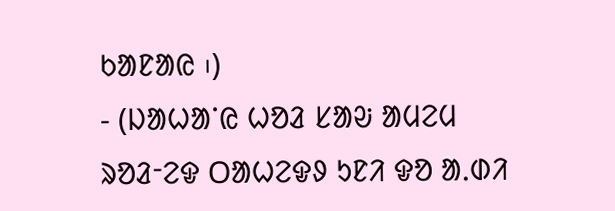ᱠᱟᱱᱟᱭ ᱾)
- (ᱡᱟᱦᱟᱸᱭ ᱦᱚᱲ ᱥᱟᱶ ᱟᱢᱮᱢ ᱨᱚᱲᱼᱮᱫ ᱛᱟᱦᱮᱫᱽ ᱩᱱᱤ ᱫᱚ ᱟᱹᱰᱤ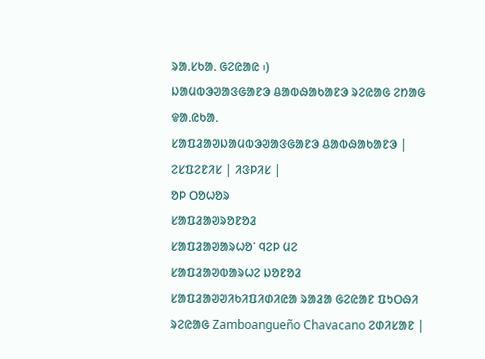ᱨᱟᱹᱥᱠᱟᱹ ᱜᱮᱭᱟᱭ ᱾)
ᱡᱟᱢᱵᱳᱣᱟᱝᱜᱟᱱᱳ ᱪᱟᱵᱷᱟᱠᱟᱱᱳ ᱨᱮᱭᱟᱜ ᱮᱴᱟᱜ ᱫᱟᱹᱭᱠᱟᱹ
ᱥᱟᱯᱲᱟᱣᱡᱟᱢᱵᱳᱣᱟᱝᱜᱟᱱᱳ ᱪᱟᱵᱷᱟᱠᱟᱱᱳ | ᱮᱥᱯᱮᱱᱤᱥ | ᱤᱝᱞᱤᱥ |
ᱚᱞ ᱛᱚᱦᱚᱨ
ᱥᱟᱯᱲᱟᱣᱨᱚᱱᱚᱲ
ᱥᱟᱯᱲᱟᱣᱟᱨᱦᱚᱸ ᱧᱮᱞ ᱢᱮ
ᱥᱟᱯᱲᱟᱣᱵᱟᱨᱦᱮ ᱡᱚᱱᱚᱲ
ᱥᱟᱯᱲᱟᱣᱣᱤᱠᱤᱯᱤᱰᱤᱭᱟ ᱨᱟᱲᱟ ᱜᱮᱭᱟᱱ ᱯᱩᱛᱷᱤ ᱨᱮᱭᱟᱜ Zamboangueño Chavacano ᱮᱰᱤᱥᱟᱱ |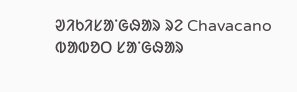ᱣᱤᱠᱤᱥᱟᱸᱜᱷᱟᱨ ᱨᱮ Chavacano ᱵᱟᱵᱚᱛ ᱥᱟᱸᱜᱷᱟᱨ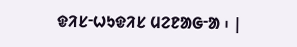ᱫᱤᱥᱼᱦᱩᱫᱤᱥ ᱢᱮᱱᱟᱜᱼᱟ ᱾ |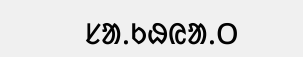ᱥᱟᱹᱠᱷᱭᱟᱹᱛ